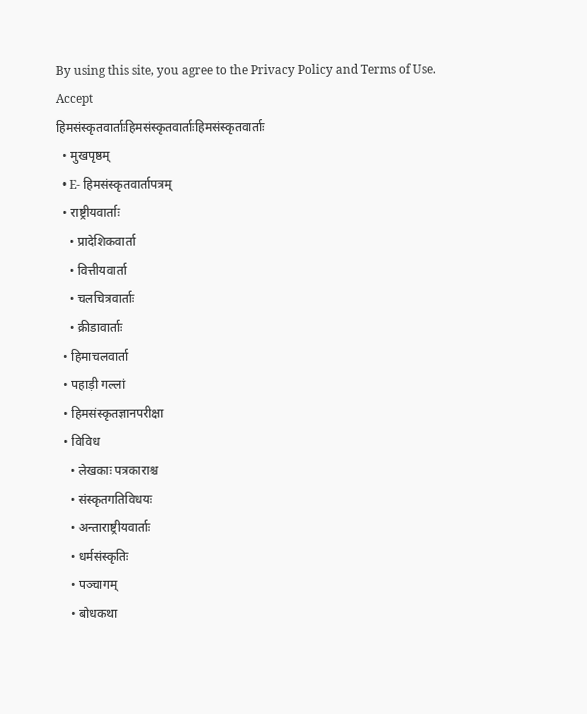By using this site, you agree to the Privacy Policy and Terms of Use.
Accept
हिमसंस्कृतवार्ताःहिमसंस्कृतवार्ताःहिमसंस्कृतवार्ताः
  • मुखपृष्ठम्
  • E- हिमसंस्कृतवार्तापत्रम्
  • राष्ट्रीयवार्ताः
    • प्रादेशिकवार्ता
    • वित्तीयवार्ता
    • चलचित्रवार्ताः
    • क्रीडावार्ताः
  • हिमाचलवार्ता
  • पहाड़ी गल्लां
  • हिमसंस्कृतज्ञानपरीक्षा
  • विविध
    • लेखकाः पत्रकाराश्च
    • संस्कृतगतिविधयः
    • अन्ताराष्ट्रीयवार्ताः
    • धर्मसंस्कृतिः
    • पञ्चागम्
    • बोधकथा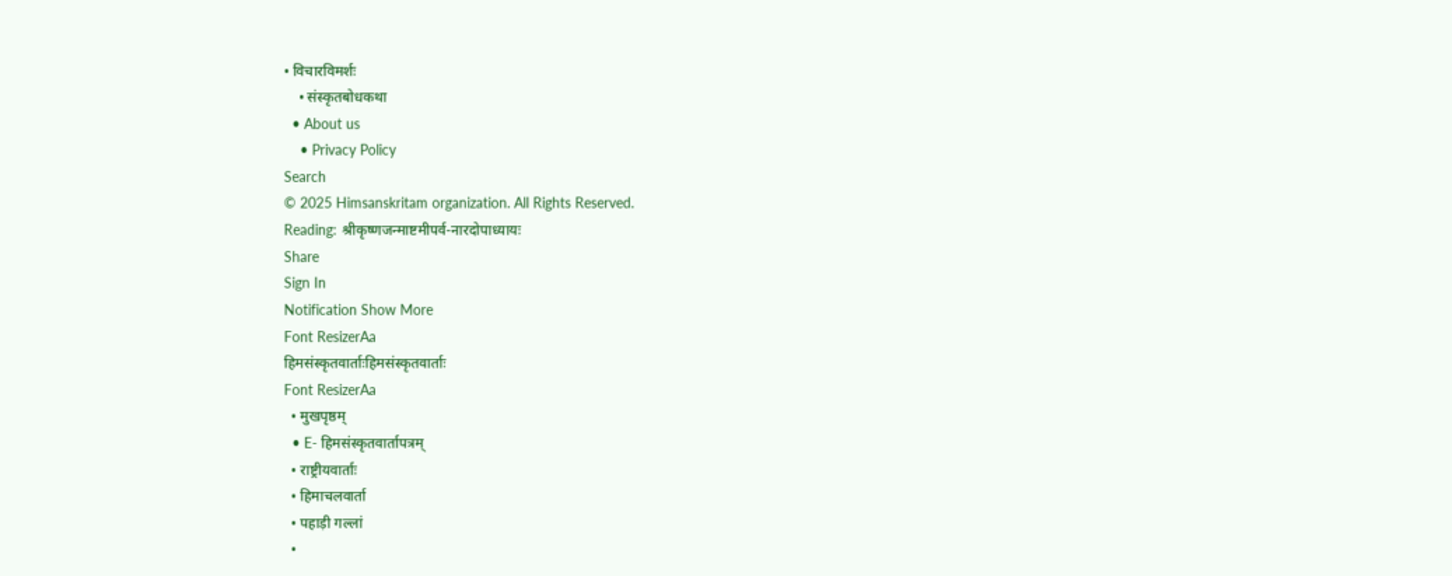• विचारविमर्शः
    • संस्कृतबोधकथा
  • About us
    • Privacy Policy
Search
© 2025 Himsanskritam organization. All Rights Reserved.
Reading: श्रीकृष्णजन्माष्टमीपर्व-नारदोपाध्यायः
Share
Sign In
Notification Show More
Font ResizerAa
हिमसंस्कृतवार्ताःहिमसंस्कृतवार्ताः
Font ResizerAa
  • मुखपृष्ठम्
  • E- हिमसंस्कृतवार्तापत्रम्
  • राष्ट्रीयवार्ताः
  • हिमाचलवार्ता
  • पहाड़ी गल्लां
  •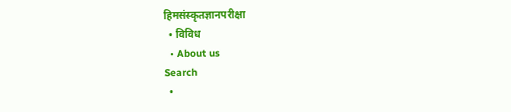हिमसंस्कृतज्ञानपरीक्षा
  • विविध
  • About us
Search
  •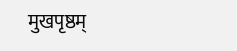मुखपृष्ठम्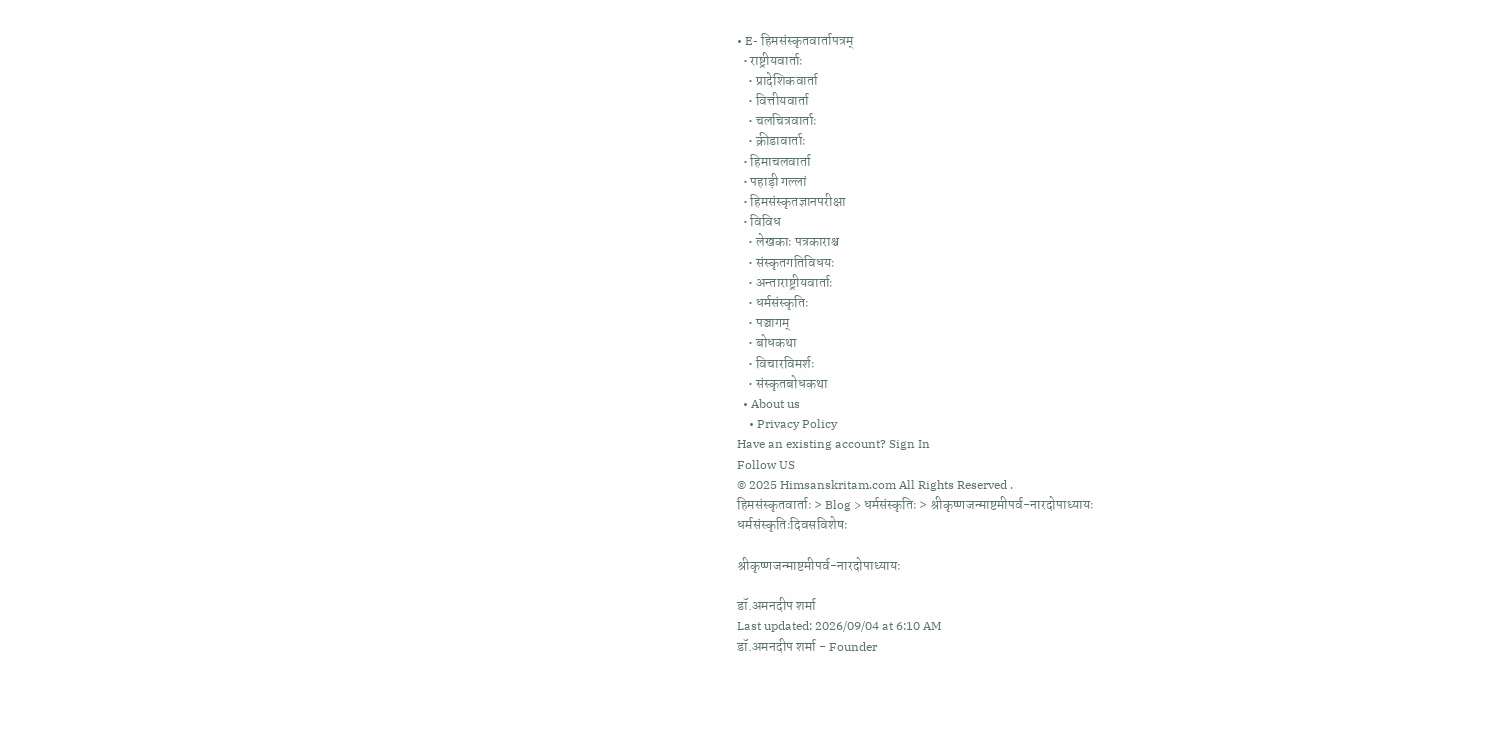• E- हिमसंस्कृतवार्तापत्रम्
  • राष्ट्रीयवार्ताः
    • प्रादेशिकवार्ता
    • वित्तीयवार्ता
    • चलचित्रवार्ताः
    • क्रीडावार्ताः
  • हिमाचलवार्ता
  • पहाड़ी गल्लां
  • हिमसंस्कृतज्ञानपरीक्षा
  • विविध
    • लेखकाः पत्रकाराश्च
    • संस्कृतगतिविधयः
    • अन्ताराष्ट्रीयवार्ताः
    • धर्मसंस्कृतिः
    • पञ्चागम्
    • बोधकथा
    • विचारविमर्शः
    • संस्कृतबोधकथा
  • About us
    • Privacy Policy
Have an existing account? Sign In
Follow US
© 2025 Himsanskritam.com All Rights Reserved .
हिमसंस्कृतवार्ताः > Blog > धर्मसंस्कृतिः > श्रीकृष्णजन्माष्टमीपर्व-नारदोपाध्यायः
धर्मसंस्कृतिःदिवसविशेषः

श्रीकृष्णजन्माष्टमीपर्व-नारदोपाध्यायः

डॉ.अमनदीप शर्मा
Last updated: 2026/09/04 at 6:10 AM
डॉ.अमनदीप शर्मा - Founder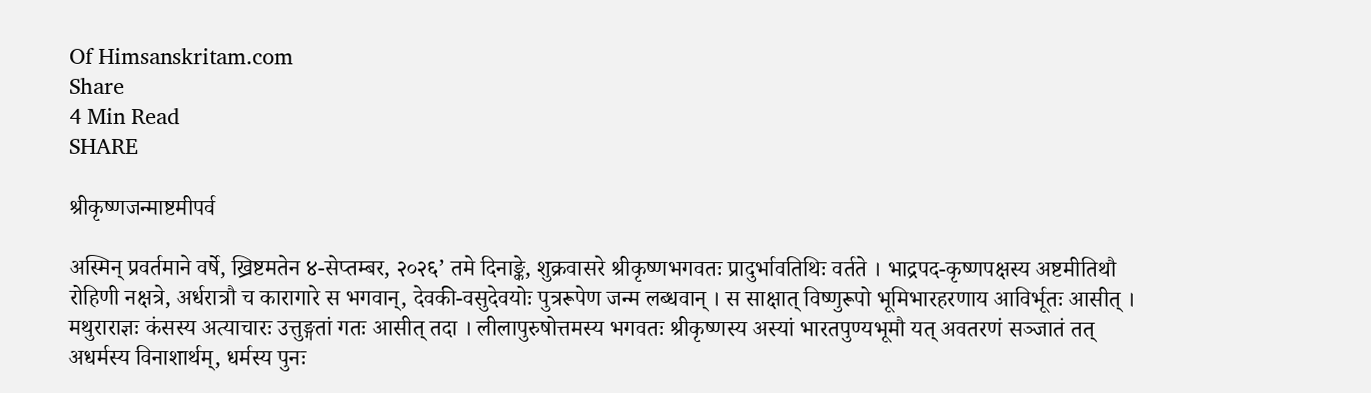Of Himsanskritam.com
Share
4 Min Read
SHARE

श्रीकृष्णजन्माष्टमीपर्व

अस्मिन् प्रवर्तमाने वर्षे, ख्रिष्टमतेन ४-सेप्तम्बर, २०२६’ तमे दिनाङ्के, शुक्रवासरे श्रीकृष्णभगवतः प्रादुर्भावतिथिः वर्तते । भाद्रपद-कृष्णपक्षस्य अष्टमीतिथौ रोहिणी नक्षत्रे, अर्धरात्रौ च कारागारे स भगवान्, देवकी-वसुदेवयोः पुत्ररूपेण जन्म लब्धवान् । स साक्षात् विष्णुरूपो भूमिभारहरणाय आविर्भूतः आसीत् । मथुराराज्ञः कंसस्य अत्याचारः उत्तुङ्गतां गतः आसीत् तदा । लीलापुरुषोत्तमस्य भगवतः श्रीकृष्णस्य अस्यां भारतपुण्यभूमौ यत् अवतरणं सञ्जातं तत् अधर्मस्य विनाशार्थम्, धर्मस्य पुनः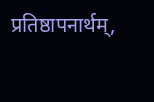प्रतिष्ठापनार्थम्,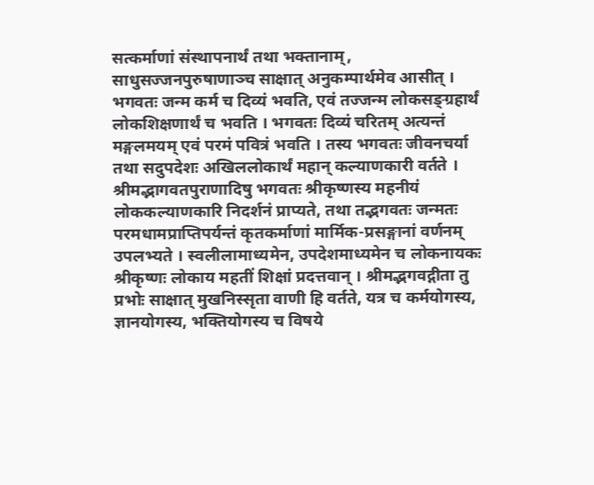सत्कर्माणां संस्थापनार्थं तथा भक्तानाम्, साधुसज्जनपुरुषाणाञ्च साक्षात् अनुकम्पार्थमेव आसीत् ।
भगवतः जन्म कर्म च दिव्यं भवति, एवं तज्जन्म लोकसङ्ग्रहार्थं लोकशिक्षणार्थं च भवति । भगवतः दिव्यं चरितम् अत्यन्तं मङ्गलमयम् एवं परमं पवित्रं भवति । तस्य भगवतः जीवनचर्या तथा सदुपदेशः अखिललोकार्थं महान् कल्याणकारी वर्तते । श्रीमद्भागवतपुराणादिषु भगवतः श्रीकृष्णस्य महनीयं लोककल्याणकारि निदर्शनं प्राप्यते, तथा तद्भगवतः जन्मतः परमधामप्राप्तिपर्यन्तं कृतकर्माणां मार्मिक-प्रसङ्गानां वर्णनम् उपलभ्यते । स्वलीलामाध्यमेन, उपदेशमाध्यमेन च लोकनायकः श्रीकृष्णः लोकाय महतीं शिक्षां प्रदत्तवान् । श्रीमद्भगवद्गीता तु प्रभोः साक्षात् मुखनिस्सृता वाणी हि वर्तते, यत्र च कर्मयोगस्य, ज्ञानयोगस्य, भक्तियोगस्य च विषये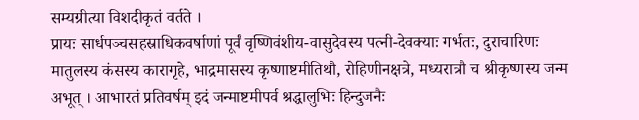सम्यग्रीत्या विशदीकृतं वर्तते ।
प्रायः सार्धपञ्चसहस्राधिकवर्षाणां पूर्वं वृष्णिवंशीय-वासुदेवस्य पत्नी-देवक्याः गर्भतः, दुराचारिणः मातुलस्य कंसस्य कारागृहे, भाद्रमासस्य कृष्णाष्टमीतिथौ, रोहिणीनक्षत्रे, मध्यरात्रौ च श्रीकृष्णस्य जन्म अभूत् । आभारतं प्रतिवर्षम् इदं जन्माष्टमीपर्व श्रद्धालुभिः हिन्दुजनैः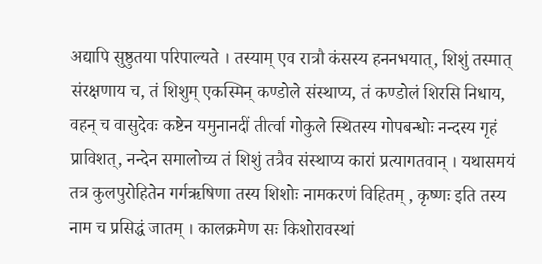अद्यापि सुष्ठुतया परिपाल्यते । तस्याम् एव रात्रौ कंसस्य हननभयात्, शिशुं तस्मात्‌ संरक्षणाय च, तं शिशुम् एकस्मिन् कण्डोले संस्थाप्य, तं कण्डोलं शिरसि निधाय, वहन् च वासुदेवः कष्टेन यमुनानदीं तीर्त्वा गोकुले स्थितस्य गोपबन्धोः नन्दस्य गृहं प्राविशत्, नन्देन समालोच्य तं शिशुं तत्रैव संस्थाप्य कारां प्रत्यागतवान् । यथासमयं तत्र कुलपुरोहितेन गर्गऋषिणा तस्य शिशोः नामकरणं विहितम् , कृष्णः इति तस्य नाम च प्रसिद्धं जातम् । कालक्रमेण सः किशोरावस्थां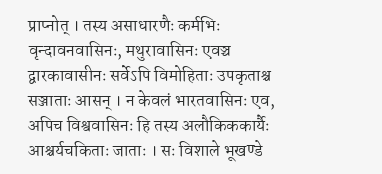प्राप्नोत् । तस्य असाधारणैः कर्मभिः वृन्दावनवासिनः, मथुरावासिनः एवञ्च द्वारकावासीनः सर्वेऽपि विमोहिताः उपकृताश्च सञ्जाताः आसन् । न केवलं भारतवासिनः एव, अपिच विश्ववासिनः हि तस्य अलौकिककार्यैः आश्चर्यचकिताः जाताः । सः विशाले भूखण्डे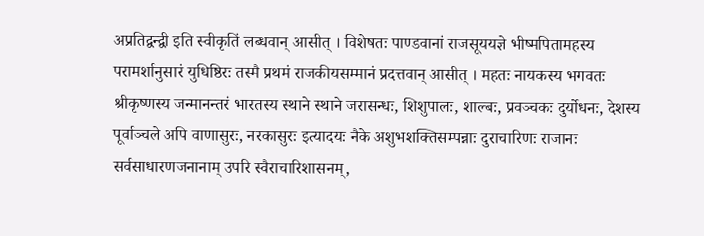अप्रतिद्वन्द्वी इति स्वीकृतिं लब्धवान् आसीत् । विशेषतः पाण्डवानां राजसूययज्ञे भीष्मपितामहस्य परामर्शानुसारं युधिष्ठिरः तस्मै प्रथमं राजकीयसम्मानं प्रदत्तवान् आसीत् । महतः नायकस्य भगवतः श्रीकृष्णस्य जन्मानन्तरं भारतस्य स्थाने स्थाने जरासन्धः, शिशुपालः, शाल्बः, प्रवञ्चकः दुर्योधनः, देशस्य पूर्वाञ्चले अपि वाणासुरः, नरकासुरः इत्यादयः नैके अशुभशक्तिसम्पन्नाः दुराचारिणः राजानः सर्वसाधारणजनानाम् उपरि स्वैराचारिशासनम्,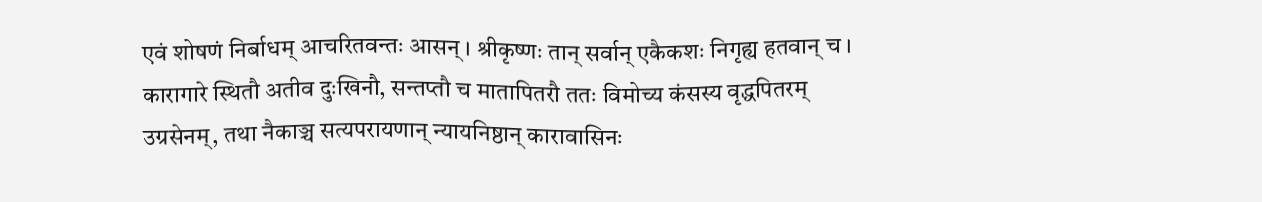एवं शोषणं निर्बाधम् आचरितवन्तः आसन् । श्रीकृष्णः तान् सर्वान् एकैकशः निगृह्य हतवान् च । कारागारे स्थितौ अतीव दुःखिनौ, सन्तप्तौ च मातापितरौ ततः विमोच्य कंसस्य वृद्धपितरम् उग्रसेनम्, तथा नैकाञ्च सत्यपरायणान् न्यायनिष्ठान् कारावासिनः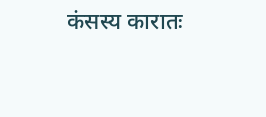कंसस्य कारातः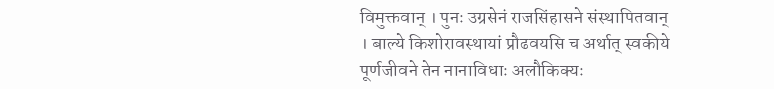विमुक्तवान् । पुनः उग्रसेनं राजसिंहासने संस्थापितवान् । बाल्ये किशोरावस्थायां प्रौढवयसि च अर्थात् स्वकीये पूर्णजीवने तेन नानाविधाः अलौकिक्यः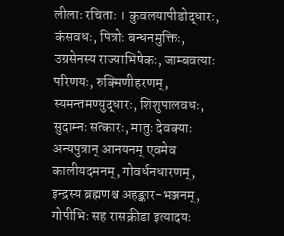लीलाः रचिताः । कुवलयापीडोद्धारः, कंसवधः, पित्रोः बन्धनमुक्तिः, उग्रसेनस्य राज्याभिषेकः, जाम्बवत्याः परिणयः, रुक्मिणीहरणम्, स्यमन्तमण्युद्धारः, शिशुपालवधः, सुदाम्नः सत्कारः, मातुः देवक्याः अन्यपुत्रान् आनयनम् एवमेव कालीयदमनम्, गोवर्धनधारणम्, इन्द्रस्य ब्रह्मणश्च अहङ्कार-भञ्जनम्, गोपीभिः सह रासक्रीडा इत्यादयः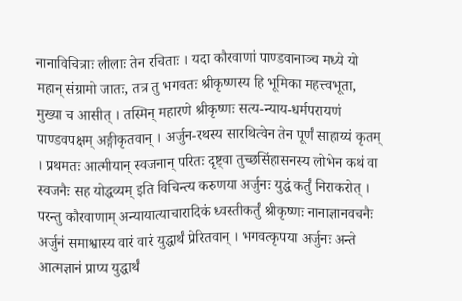नानाविचित्राः लीलाः तेन रचिताः । यदा कौरवाणां पाण्डवानाञ्च मध्ये यो महान् संग्रामो जातः, तत्र तु भगवतः श्रीकृष्णस्य हि भूमिका महत्त्वभूता, मुख्या च आसीत् । तस्मिन् महारणे श्रीकृष्णः सत्य-न्याय-धर्मपरायणं पाण्डवपक्षम् अङ्गीकृतवान् । अर्जुन-रथस्य सारथित्वेन तेन पूर्णं साहाय्यं कृतम् । प्रथमतः आत्मीयान् स्वजनान् परितः दृष्ट्वा तुच्छसिंहासनस्य लोभेन कथं वा स्वजनैः सह योद्धव्यम् इति विचिन्त्य करुणया अर्जुनः युद्धं कर्तुं निराकरोत् । परन्तु कौरवाणाम् अन्यायात्याचारादिकं ध्वस्तीकर्तुं श्रीकृष्णः नानाज्ञानवचनैः अर्जुनं समाश्वास्य वारं वारं युद्धार्थं प्रेरितवान् । भगवत्कृपया अर्जुनः अन्ते आत्मज्ञानं प्राप्य युद्धार्थं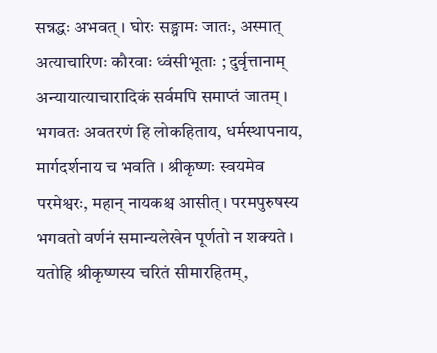सन्नद्धः अभवत् । घोरः सङ्ग्रामः जातः, अस्मात् अत्याचारिणः कौरवाः ध्वंसीभूताः ; दुर्वृत्तानाम् अन्यायात्याचारादिकं सर्वमपि समाप्तं जातम् । भगवतः अवतरणं हि लोकहिताय, धर्मस्थापनाय, मार्गदर्शनाय च भवति । श्रीकृष्णः स्वयमेव परमेश्वरः, महान् नायकश्च आसीत् । परमपुरुषस्य भगवतो वर्णनं समान्यलेखेन पूर्णतो न शक्यते । यतोहि श्रीकृष्णस्य चरितं सीमारहितम्,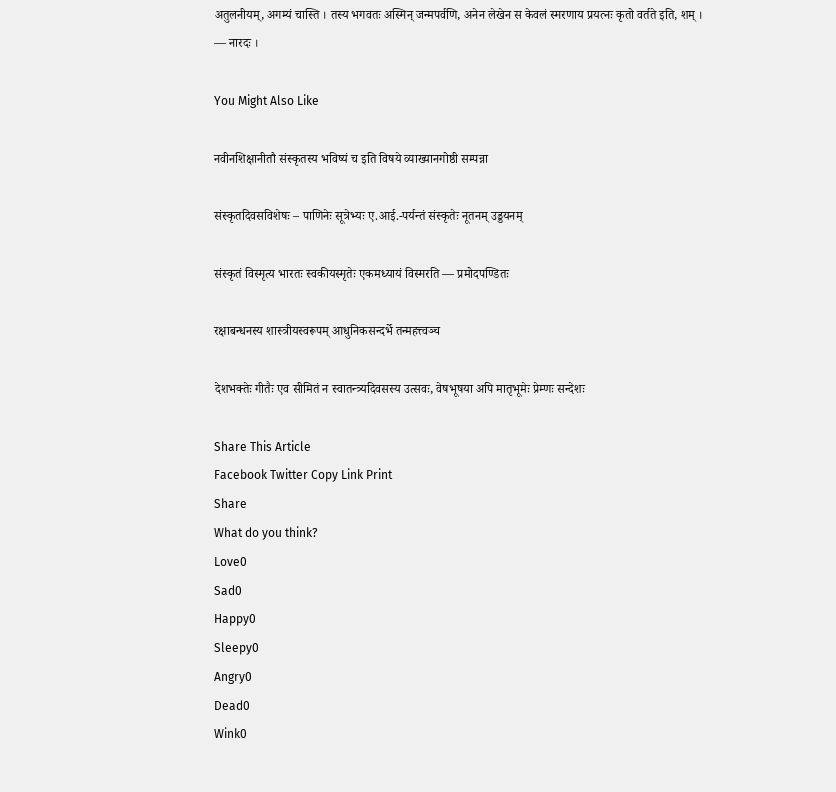अतुलनीयम्, अगम्यं चास्ति । तस्य भगवतः अस्मिन् जन्मपर्वणि, अनेन लेखेन स केवलं स्मरणाय प्रयत्नः कृतो वर्तते इति, शम् ।
— नारदः ।

You Might Also Like

नवीनशिक्षानीतौ संस्कृतस्य भविष्यं च इति विषये व्याख्यानगोष्ठी सम्पन्ना

संस्कृतदिवसविशेषः – पाणिनेः सूत्रेभ्यः ए.आई.-पर्यन्तं संस्कृतेः नूतनम् उड्डयनम्

संस्कृतं विस्मृत्य भारतः स्वकीयस्मृतेः एकमध्यायं विस्मरति — प्रमोदपण्डितः

रक्षाबन्धनस्य शास्त्रीयस्वरूपम् आधुनिकसन्दर्भे तन्महत्त्वञ्च

देशभक्तेः गीतैः एव सीमितं न स्वातन्त्र्यदिवसस्य उत्सवः, वेषभूषया अपि मातृभूमेः प्रेम्णः सन्देशः

Share This Article
Facebook Twitter Copy Link Print
Share
What do you think?
Love0
Sad0
Happy0
Sleepy0
Angry0
Dead0
Wink0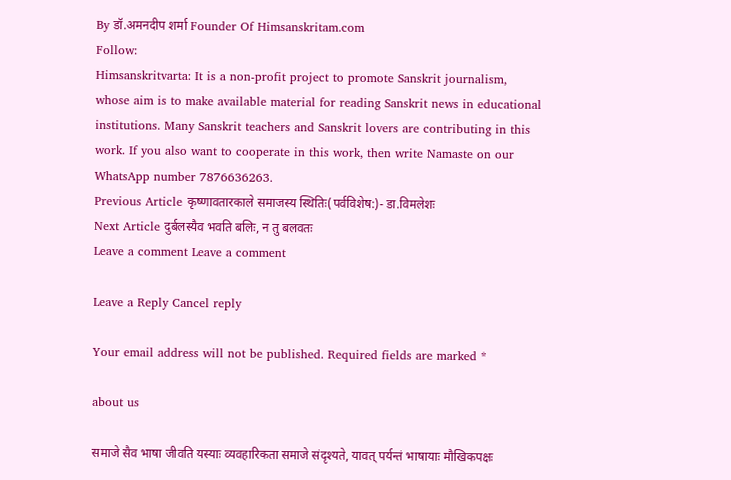By डॉ.अमनदीप शर्मा Founder Of Himsanskritam.com
Follow:
Himsanskritvarta: It is a non-profit project to promote Sanskrit journalism, whose aim is to make available material for reading Sanskrit news in educational institutions. Many Sanskrit teachers and Sanskrit lovers are contributing in this work. If you also want to cooperate in this work, then write Namaste on our WhatsApp number 7876636263.
Previous Article कृष्णावतारकाले समाजस्य स्थितिः(पर्वविशेष:)- डा.विमलेशः
Next Article दुर्बलस्यैव भवति बलिः, न तु बलवतः
Leave a comment Leave a comment

Leave a Reply Cancel reply

Your email address will not be published. Required fields are marked *

about us

समाजे सैव भाषा जीवति यस्याः व्यवहारिकता समाजे संदृश्यते, यावत् पर्यन्तं भाषायाः मौखिकपक्षः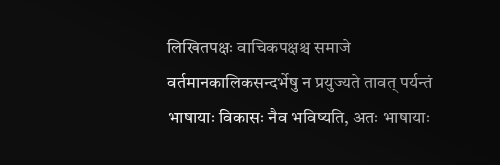लिखितपक्षः वाचिकपक्षश्च समाजे वर्तमानकालिकसन्दर्भेषु न प्रयुज्यते तावत् पर्यन्तं भाषायाः विकासः नैव भविष्यति, अतः भाषायाः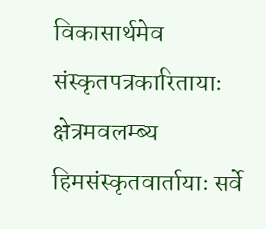विकासार्थमेव संस्कृतपत्रकारितायाः क्षेत्रमवलम्ब्य हिमसंस्कृतवार्तायाः सर्वे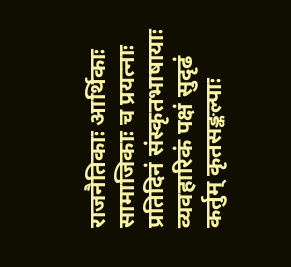राजनैतिकाः आर्थिकाः सामाजिकाः च प्रयत्नाः प्रतिदिनं संस्कृतभाषायाः व्यवहारिकं पक्षं सुदृढं कर्तुम् कृतसङ्कल्पाः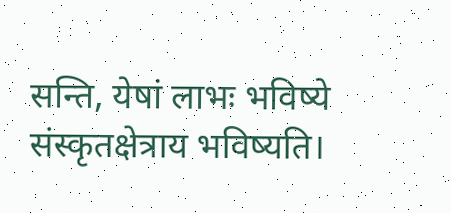सन्ति, येषां लाभः भविष्ये संस्कृतक्षेत्राय भविष्यति।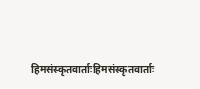हिमसंस्कृतवार्ताःहिमसंस्कृतवार्ताः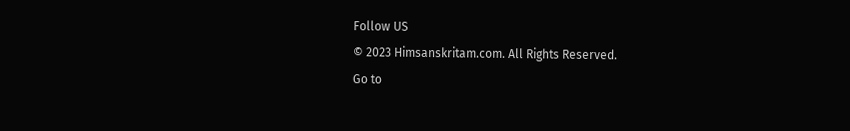Follow US
© 2023 Himsanskritam.com. All Rights Reserved.
Go to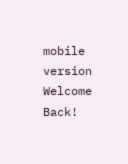mobile version
Welcome Back!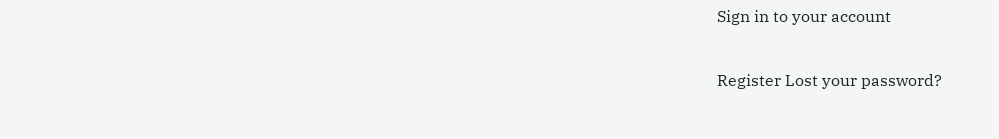Sign in to your account

Register Lost your password?